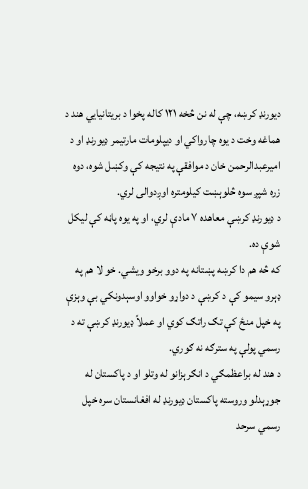دیورنډ کرښه، چې له نن څخه ۱۲۱ کاله پخوا د بریتانیايي هند د هماغه وخت د یوه چارواکي او دیپلومات مارتیمر ډیورنډ او د امیرعبدالرحمن خان د موافقې په نتیجه کې وکښل شوه، دوه زره شپږ سوه څلوېښت کیلومتره اوږدوالی لري.
د ډیورنډ کرښې معاهده ۷ مادې لري، او په یوه پاڼه کې لیکل شوې ده.
که څه هم دا کرښه پښتانه په دوو برخو ویشي. خو لا هم په ډېرو سیمو کې د کرښې د دواړو خواوو اوسېدونکي بې وېزې په خپل منځ کې تګ راتګ کوي او عملاً ډیورنډ کرښې ته د رسمي پولې په سترګه نه ګوري.
د هند له براعظمګي د انګرېزانو له وتلو او د پاکستان له جوړېدلو وروسته پاکستان ډیورنډ له افغانستان سره خپل رسمي سرحد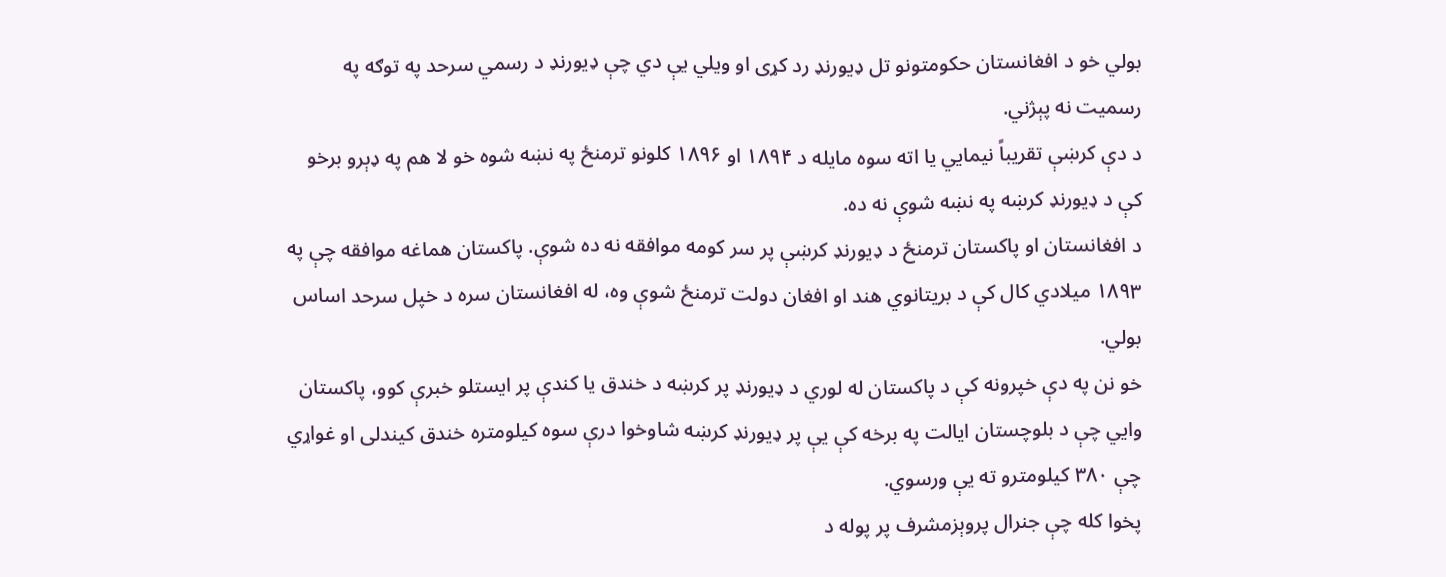بولي خو د افغانستان حکومتونو تل ډیورنډ رد کړی او ویلي یې دي چې ډیورنډ د رسمي سرحد په توګه په رسمیت نه پېژني.
د دې کرښې تقریباً نیمايي یا اته سوه مایله د ۱۸۹۴ او ۱۸۹۶ کلونو ترمنځ په نښه شوه خو لا هم په ډېرو برخو کې د ډیورنډ کرښه په نښه شوې نه ده.
د افغانستان او پاکستان ترمنځ د ډیورنډ کرښې پر سر کومه موافقه نه ده شوې. پاکستان هماغه موافقه چې په ۱۸۹۳ میلادي کال کې د بریتانوي هند او افغان دولت ترمنځ شوې وه، له افغانستان سره د خپل سرحد اساس بولي.
خو نن په دې خپرونه کې د پاکستان له لوري د ډیورنډ پر کرښه د خندق یا کندې پر ایستلو خبرې کوو، پاکستان وايي چې د بلوچستان ایالت په برخه کې یې پر ډیورنډ کرښه شاوخوا درې سوه کیلومتره خندق کیندلی او غواړي چې ۳۸۰ کیلومترو ته یې ورسوي.
پخوا کله چې جنرال پروېزمشرف پر پوله د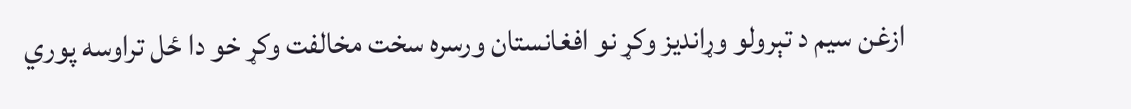ازغن سیم د تېرولو وړاندیز وکړ نو افغانستان ورسره سخت مخالفت وکړ خو دا ځل تراوسه پوري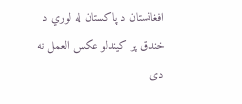افغانستان د پاکستان له لوري د خندق پر کیندلو عکس العمل نه دی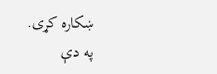ښکاره کړی.
په دې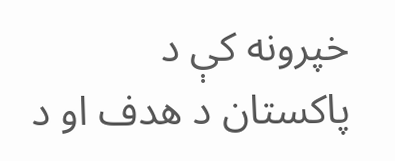خپرونه کې د پاکستان د هدف او د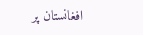افغانستان پر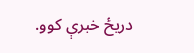دریځ خبرې کوو.